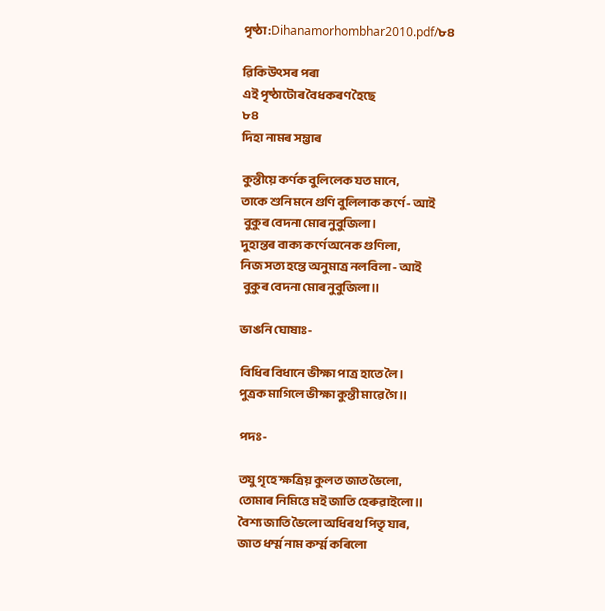পৃষ্ঠা:Dihanamorhombhar2010.pdf/৮৪

ৱিকিউৎসৰ পৰা
এই পৃষ্ঠাটোৰ বৈধকৰণ হৈছে
৮৪
দিহা নামৰ সম্ভাৰ

কুন্তীয়ে কৰ্ণক বুলিলেক যত মানে,
তাকে শুনি মনে গুণি বুলিলাক কৰ্ণে - আই
 বুকুৰ বেদনা মোৰ নুবুজিলা।
দুহান্তৰ বাক্য কৰ্ণে অনেক গুণিলা,
নিজ সত্য হন্তে অনুমাত্ৰ নলবিলা - আই
 বুকুৰ বেদনা মোৰ নুবুজিলা॥

ভাঙনি ঘোষাঃ-

বিধিৰ বিধানে ভীক্ষা পাত্ৰ হাতে লৈ।
পুত্ৰক মাগিলে ভীক্ষা কুন্তী মাৱে গৈ॥

পদঃ-

তযু গৃহে ক্ষত্ৰিয় কুলত জাত ভৈলো,
তোমাৰ নিমিত্তে মই জাতি হেৰুৱাইলো॥
বৈশ্য জাতি ভৈলো অধিৰথ পিতৃ যাৰ,
জাত ধৰ্ম্ম নাম কৰ্ম্ম কৰিলো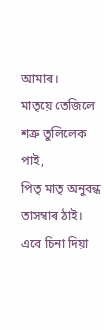আমাৰ।
মাতৃয়ে তেজিলে শত্ৰু তুলিলেক পাই,
পিতৃ মাতৃ অনুবন্ধ তাসম্বাৰ ঠাই।
এবে চিনা দিয়া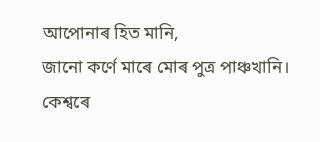আপোনাৰ হিত মানি,
জানো কৰ্ণে মাৰে মোৰ পুত্ৰ পাঞ্চখানি।
কেশ্বৰে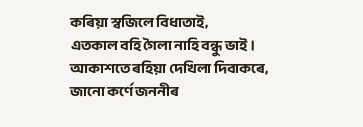কৰিয়া স্বজিলে বিধাতাই,
এতকাল বহি গৈলা নাহি বন্ধু ভাই।
আকাশতে ৰহিয়া দেখিলা দিবাকৰে,
জানো কৰ্ণে জননীৰ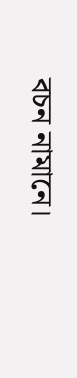বচন নামানে।